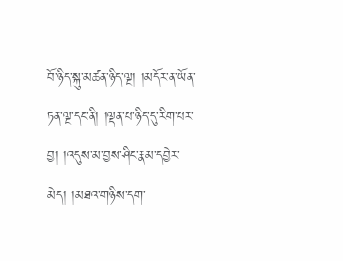བོ་ཉིད་སྐུ་མཚན་ཉིད་ལྔ། །མདོར་ན་ཡོན་ཏན་ལྔ་དང་ནི། །ལྡན་པ་ཉིད་དུ་རིག་པར་བྱ། །འདུས་མ་བྱས་ཤིང་རྣམ་དབྱེར་མེད། །མཐའ་གཉིས་དག་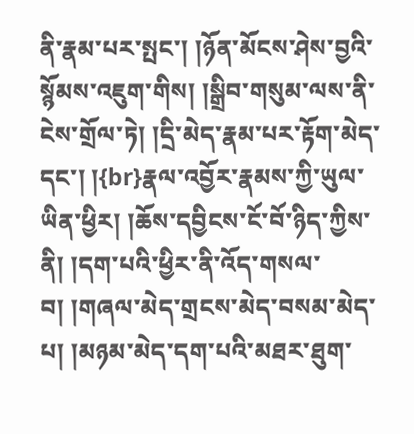ནི་རྣམ་པར་སྤང་། །ཉོན་མོངས་ཤེས་བྱའི་སྙོམས་འཇུག་གིས། །སྒྲིབ་གསུམ་ལས་ནི་ངེས་གྲོལ་ཏེ། །དྲི་མེད་རྣམ་པར་རྟོག་མེད་དང་། །{br}རྣལ་འབྱོར་རྣམས་ཀྱི་ཡུལ་ཡིན་ཕྱིར། །ཆོས་དབྱིངས་ངོ་བོ་ཉིད་ཀྱིས་ནི། །དག་པའི་ཕྱིར་ནི་འོད་གསལ་བ། །གཞལ་མེད་གྲངས་མེད་བསམ་མེད་པ། །མཉམ་མེད་དག་པའི་མཐར་ཐུག་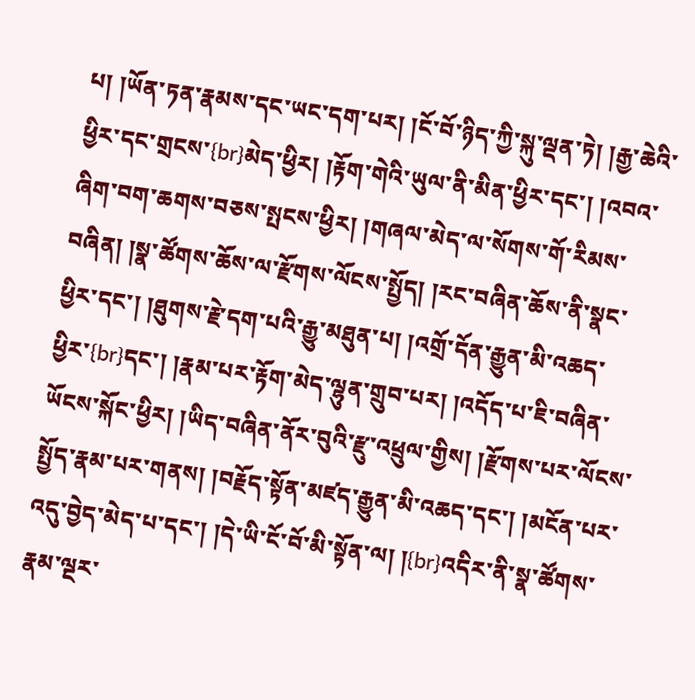པ། །ཡོན་ཏན་རྣམས་དང་ཡང་དག་པར། །ངོ་བོ་ཉིད་ཀྱི་སྐུ་ལྡན་ཏེ། །རྒྱ་ཆེའི་ཕྱིར་དང་གྲངས་{br}མེད་ཕྱིར། །རྟོག་གེའི་ཡུལ་ནི་མིན་ཕྱིར་དང་། །འབའ་ཞིག་བག་ཆགས་བཅས་སྤངས་ཕྱིར། །གཞལ་མེད་ལ་སོགས་གོ་རིམས་བཞིན། །སྣ་ཚོགས་ཆོས་ལ་རྫོགས་ལོངས་སྤྱོད། །རང་བཞིན་ཆོས་ནི་སྣང་ཕྱིར་དང་། །ཐུགས་རྗེ་དག་པའི་རྒྱུ་མཐུན་པ། །འགྲོ་དོན་རྒྱུན་མི་འཆད་ཕྱིར་{br}དང་། །རྣམ་པར་རྟོག་མེད་ལྷུན་གྲུབ་པར། །འདོད་པ་ཇི་བཞིན་ཡོངས་སྐོང་ཕྱིར། །ཡིད་བཞིན་ནོར་བུའི་རྫུ་འཕྲུལ་གྱིས། །རྫོགས་པར་ལོངས་སྤྱོད་རྣམ་པར་གནས། །བརྗོད་སྟོན་མཛད་རྒྱུན་མི་འཆད་དང་། །མངོན་པར་འདུ་བྱེད་མེད་པ་དང་། །དེ་ཡི་ངོ་བོ་མི་སྟོན་ལ། །{br}འདིར་ནི་སྣ་ཚོགས་རྣམ་ལྔར་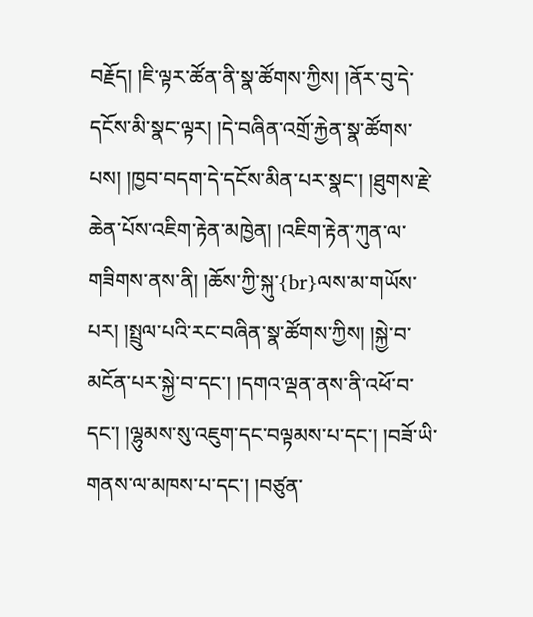བརྗོད། །ཇི་ལྟར་ཚོན་ནི་སྣ་ཚོགས་ཀྱིས། །ནོར་བུ་དེ་དངོས་མི་སྣང་ལྟར། །དེ་བཞིན་འགྲོ་རྐྱེན་སྣ་ཚོགས་པས། །ཁྱབ་བདག་དེ་དངོས་མིན་པར་སྣང་། །ཐུགས་རྗེ་ཆེན་པོས་འཇིག་རྟེན་མཁྱེན། །འཇིག་རྟེན་ཀུན་ལ་གཟིགས་ནས་ནི། །ཆོས་ཀྱི་སྐུ་{br}ལས་མ་གཡོས་པར། །སྤྲུལ་པའི་རང་བཞིན་སྣ་ཚོགས་ཀྱིས། །སྐྱེ་བ་མངོན་པར་སྐྱེ་བ་དང་། །དགའ་ལྡན་ནས་ནི་འཕོ་བ་དང་། །ལྷུམས་སུ་འཇུག་དང་བལྟམས་པ་དང་། །བཟོ་ཡི་གནས་ལ་མཁས་པ་དང་། །བཙུན་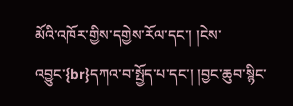མོའི་འཁོར་གྱིས་དགྱེས་རོལ་དང་། །ངེས་འབྱུང་{br}དཀའ་བ་སྤྱོད་པ་དང་། །བྱང་ཆུབ་སྙིང་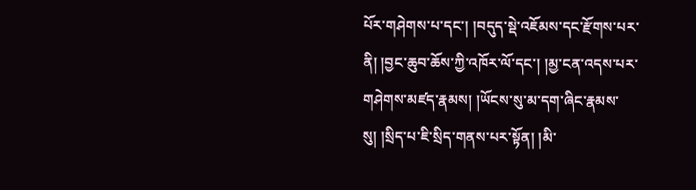པོར་གཤེགས་པ་དང་། །བདུད་སྡེ་འཇོམས་དང་རྫོགས་པར་ནི། །བྱང་ཆུབ་ཆོས་ཀྱི་འཁོར་ལོ་དང་། །མྱ་ངན་འདས་པར་གཤེགས་མཛད་རྣམས། །ཡོངས་སུ་མ་དག་ཞིང་རྣམས་སུ། །སྲིད་པ་ཇི་སྲིད་གནས་པར་སྟོན། །མི་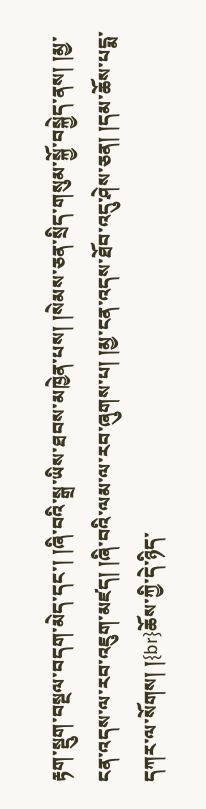རྟག་སྡུག་བསྔལ་བདག་མེད་དང་། །ཞི་བའི་སྒྲ་ཡིས་ཐབས་མཁྱེན་པས། །སེམས་ཅན་སྲིད་གསུམ་སྐྱོ་བསྐྱེད་ནས། །མྱ་ངན་འདས་ལ་རབ་འཇུག་མཛད། །ཞི་བའི་ལམ་ལ་རབ་ཞུགས་པ། །མྱ་ངན་འདས་ཐོབ་འདུ་ཤེས་ཅན། །དམ་ཆོས་པདྨ་དཀར་ལ་སོགས། །{br}ཆོས་ཀྱི་དེ་ཉིད་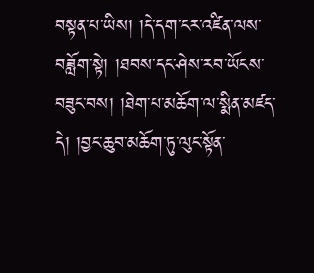བསྟན་པ་ཡིས། །དེ་དག་ངར་འཛིན་ལས་བཟློག་སྟེ། །ཐབས་དང་ཤེས་རབ་ཡོངས་བཟུང་བས། །ཐེག་པ་མཆོག་ལ་སྨིན་མཛད་དེ། །བྱང་ཆུབ་མཆོག་ཏུ་ལུང་སྟོན་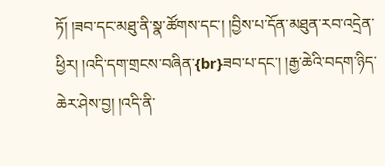ཏོ། །ཟབ་དང་མཐུ་ནི་སྣ་ཚོགས་དང་། །བྱིས་པ་དོན་མཐུན་རབ་འདྲེན་ཕྱིར། །འདི་དག་གྲངས་བཞིན་{br}ཟབ་པ་དང་། །རྒྱ་ཆེའི་བདག་ཉིད་ཆེར་ཤེས་བྱ། །འདི་ནི་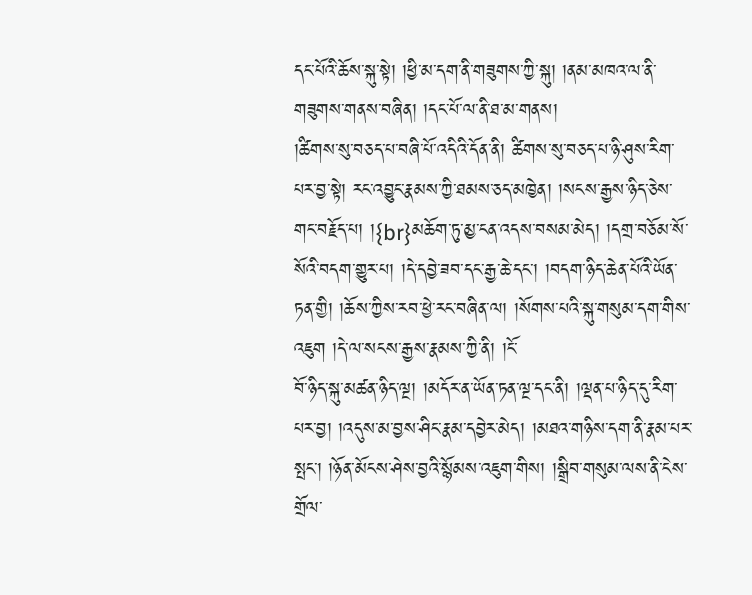དང་པོའི་ཆོས་སྐུ་སྟེ། །ཕྱི་མ་དག་ནི་གཟུགས་ཀྱི་སྐུ། །ནམ་མཁའ་ལ་ནི་གཟུགས་གནས་བཞིན། །དང་པོ་ལ་ནི་ཐ་མ་གནས།
།ཚིགས་སུ་བཅད་པ་བཞི་པོ་འདིའི་དོན་ནི། ཚིགས་སུ་བཅད་པ་ཉི་ཤུས་རིག་པར་བྱ་སྟེ། རང་འབྱུང་རྣམས་ཀྱི་ཐམས་ཅད་མཁྱེན། །སངས་རྒྱས་ཉིད་ཅེས་གང་བརྗོད་པ། །{br}མཆོག་ཏུ་མྱ་ངན་འདས་བསམ་མེད། །དགྲ་བཅོམ་སོ་སོའི་བདག་གྱུར་པ། །དེ་དབྱེ་ཟབ་དང་རྒྱ་ཆེ་དང་། །བདག་ཉིད་ཆེན་པོའི་ཡོན་ཏན་གྱི། །ཆོས་ཀྱིས་རབ་ཕྱེ་རང་བཞིན་ལ། །སོགས་པའི་སྐུ་གསུམ་དག་གིས་འཇུག །དེ་ལ་སངས་རྒྱས་རྣམས་ཀྱི་ནི། །ངོ་
བོ་ཉིད་སྐུ་མཚན་ཉིད་ལྔ། །མདོར་ན་ཡོན་ཏན་ལྔ་དང་ནི། །ལྡན་པ་ཉིད་དུ་རིག་པར་བྱ། །འདུས་མ་བྱས་ཤིང་རྣམ་དབྱེར་མེད། །མཐའ་གཉིས་དག་ནི་རྣམ་པར་སྤང་། །ཉོན་མོངས་ཤེས་བྱའི་སྙོམས་འཇུག་གིས། །སྒྲིབ་གསུམ་ལས་ནི་ངེས་གྲོལ་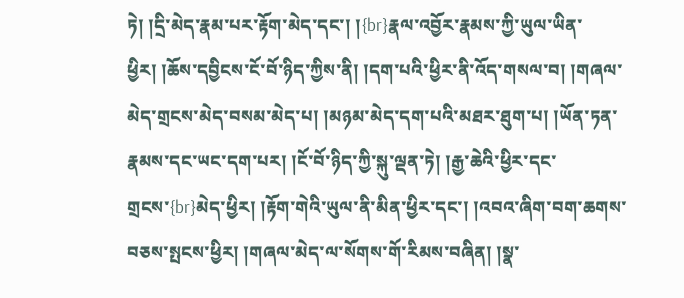ཏེ། །དྲི་མེད་རྣམ་པར་རྟོག་མེད་དང་། །{br}རྣལ་འབྱོར་རྣམས་ཀྱི་ཡུལ་ཡིན་ཕྱིར། །ཆོས་དབྱིངས་ངོ་བོ་ཉིད་ཀྱིས་ནི། །དག་པའི་ཕྱིར་ནི་འོད་གསལ་བ། །གཞལ་མེད་གྲངས་མེད་བསམ་མེད་པ། །མཉམ་མེད་དག་པའི་མཐར་ཐུག་པ། །ཡོན་ཏན་རྣམས་དང་ཡང་དག་པར། །ངོ་བོ་ཉིད་ཀྱི་སྐུ་ལྡན་ཏེ། །རྒྱ་ཆེའི་ཕྱིར་དང་གྲངས་{br}མེད་ཕྱིར། །རྟོག་གེའི་ཡུལ་ནི་མིན་ཕྱིར་དང་། །འབའ་ཞིག་བག་ཆགས་བཅས་སྤངས་ཕྱིར། །གཞལ་མེད་ལ་སོགས་གོ་རིམས་བཞིན། །སྣ་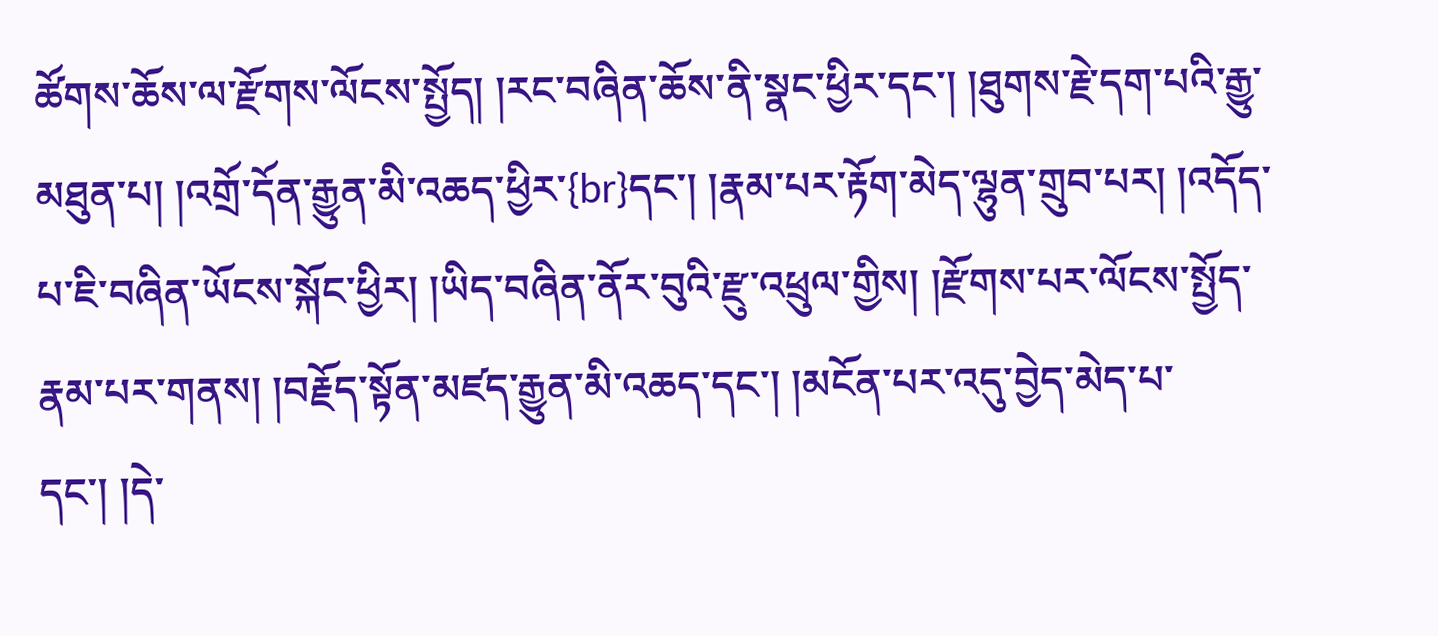ཚོགས་ཆོས་ལ་རྫོགས་ལོངས་སྤྱོད། །རང་བཞིན་ཆོས་ནི་སྣང་ཕྱིར་དང་། །ཐུགས་རྗེ་དག་པའི་རྒྱུ་མཐུན་པ། །འགྲོ་དོན་རྒྱུན་མི་འཆད་ཕྱིར་{br}དང་། །རྣམ་པར་རྟོག་མེད་ལྷུན་གྲུབ་པར། །འདོད་པ་ཇི་བཞིན་ཡོངས་སྐོང་ཕྱིར། །ཡིད་བཞིན་ནོར་བུའི་རྫུ་འཕྲུལ་གྱིས། །རྫོགས་པར་ལོངས་སྤྱོད་རྣམ་པར་གནས། །བརྗོད་སྟོན་མཛད་རྒྱུན་མི་འཆད་དང་། །མངོན་པར་འདུ་བྱེད་མེད་པ་དང་། །དེ་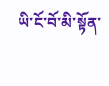ཡི་ངོ་བོ་མི་སྟོན་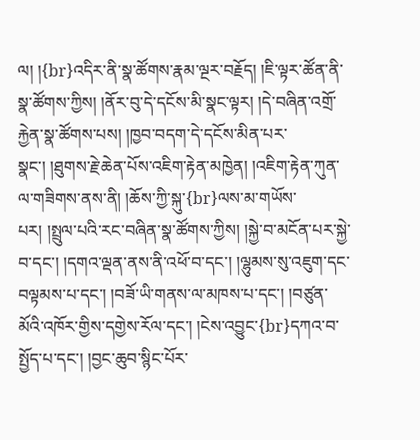ལ། །{br}འདིར་ནི་སྣ་ཚོགས་རྣམ་ལྔར་བརྗོད། །ཇི་ལྟར་ཚོན་ནི་སྣ་ཚོགས་ཀྱིས། །ནོར་བུ་དེ་དངོས་མི་སྣང་ལྟར། །དེ་བཞིན་འགྲོ་རྐྱེན་སྣ་ཚོགས་པས། །ཁྱབ་བདག་དེ་དངོས་མིན་པར་སྣང་། །ཐུགས་རྗེ་ཆེན་པོས་འཇིག་རྟེན་མཁྱེན། །འཇིག་རྟེན་ཀུན་ལ་གཟིགས་ནས་ནི། །ཆོས་ཀྱི་སྐུ་{br}ལས་མ་གཡོས་པར། །སྤྲུལ་པའི་རང་བཞིན་སྣ་ཚོགས་ཀྱིས། །སྐྱེ་བ་མངོན་པར་སྐྱེ་བ་དང་། །དགའ་ལྡན་ནས་ནི་འཕོ་བ་དང་། །ལྷུམས་སུ་འཇུག་དང་བལྟམས་པ་དང་། །བཟོ་ཡི་གནས་ལ་མཁས་པ་དང་། །བཙུན་མོའི་འཁོར་གྱིས་དགྱེས་རོལ་དང་། །ངེས་འབྱུང་{br}དཀའ་བ་སྤྱོད་པ་དང་། །བྱང་ཆུབ་སྙིང་པོར་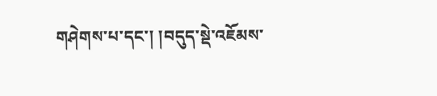གཤེགས་པ་དང་། །བདུད་སྡེ་འཇོམས་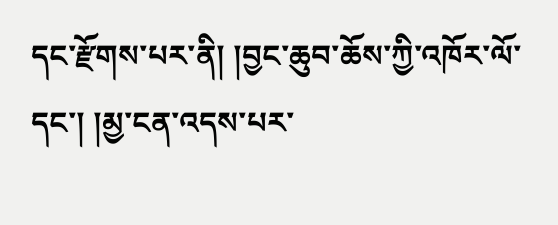དང་རྫོགས་པར་ནི། །བྱང་ཆུབ་ཆོས་ཀྱི་འཁོར་ལོ་དང་། །མྱ་ངན་འདས་པར་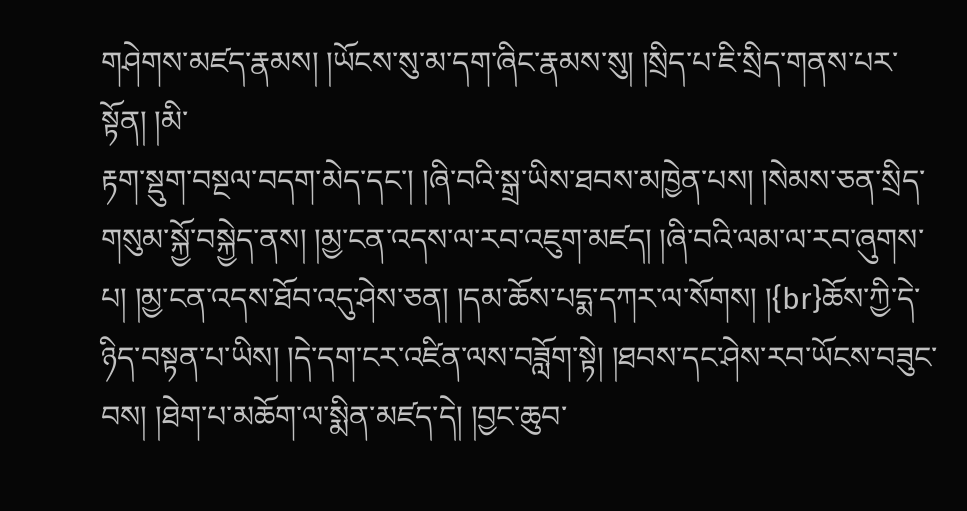གཤེགས་མཛད་རྣམས། །ཡོངས་སུ་མ་དག་ཞིང་རྣམས་སུ། །སྲིད་པ་ཇི་སྲིད་གནས་པར་སྟོན། །མི་
རྟག་སྡུག་བསྔལ་བདག་མེད་དང་། །ཞི་བའི་སྒྲ་ཡིས་ཐབས་མཁྱེན་པས། །སེམས་ཅན་སྲིད་གསུམ་སྐྱོ་བསྐྱེད་ནས། །མྱ་ངན་འདས་ལ་རབ་འཇུག་མཛད། །ཞི་བའི་ལམ་ལ་རབ་ཞུགས་པ། །མྱ་ངན་འདས་ཐོབ་འདུ་ཤེས་ཅན། །དམ་ཆོས་པདྨ་དཀར་ལ་སོགས། །{br}ཆོས་ཀྱི་དེ་ཉིད་བསྟན་པ་ཡིས། །དེ་དག་ངར་འཛིན་ལས་བཟློག་སྟེ། །ཐབས་དང་ཤེས་རབ་ཡོངས་བཟུང་བས། །ཐེག་པ་མཆོག་ལ་སྨིན་མཛད་དེ། །བྱང་ཆུབ་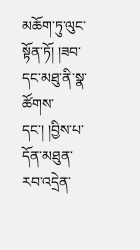མཆོག་ཏུ་ལུང་སྟོན་ཏོ། །ཟབ་དང་མཐུ་ནི་སྣ་ཚོགས་དང་། །བྱིས་པ་དོན་མཐུན་རབ་འདྲེན་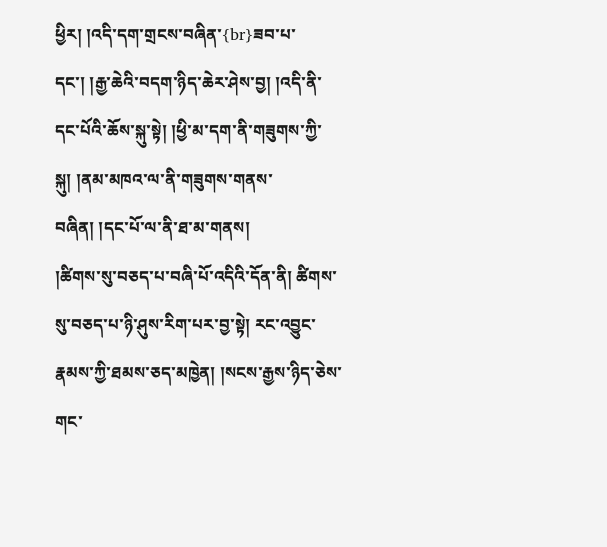ཕྱིར། །འདི་དག་གྲངས་བཞིན་{br}ཟབ་པ་དང་། །རྒྱ་ཆེའི་བདག་ཉིད་ཆེར་ཤེས་བྱ། །འདི་ནི་དང་པོའི་ཆོས་སྐུ་སྟེ། །ཕྱི་མ་དག་ནི་གཟུགས་ཀྱི་སྐུ། །ནམ་མཁའ་ལ་ནི་གཟུགས་གནས་བཞིན། །དང་པོ་ལ་ནི་ཐ་མ་གནས།
།ཚིགས་སུ་བཅད་པ་བཞི་པོ་འདིའི་དོན་ནི། ཚིགས་སུ་བཅད་པ་ཉི་ཤུས་རིག་པར་བྱ་སྟེ། རང་འབྱུང་རྣམས་ཀྱི་ཐམས་ཅད་མཁྱེན། །སངས་རྒྱས་ཉིད་ཅེས་གང་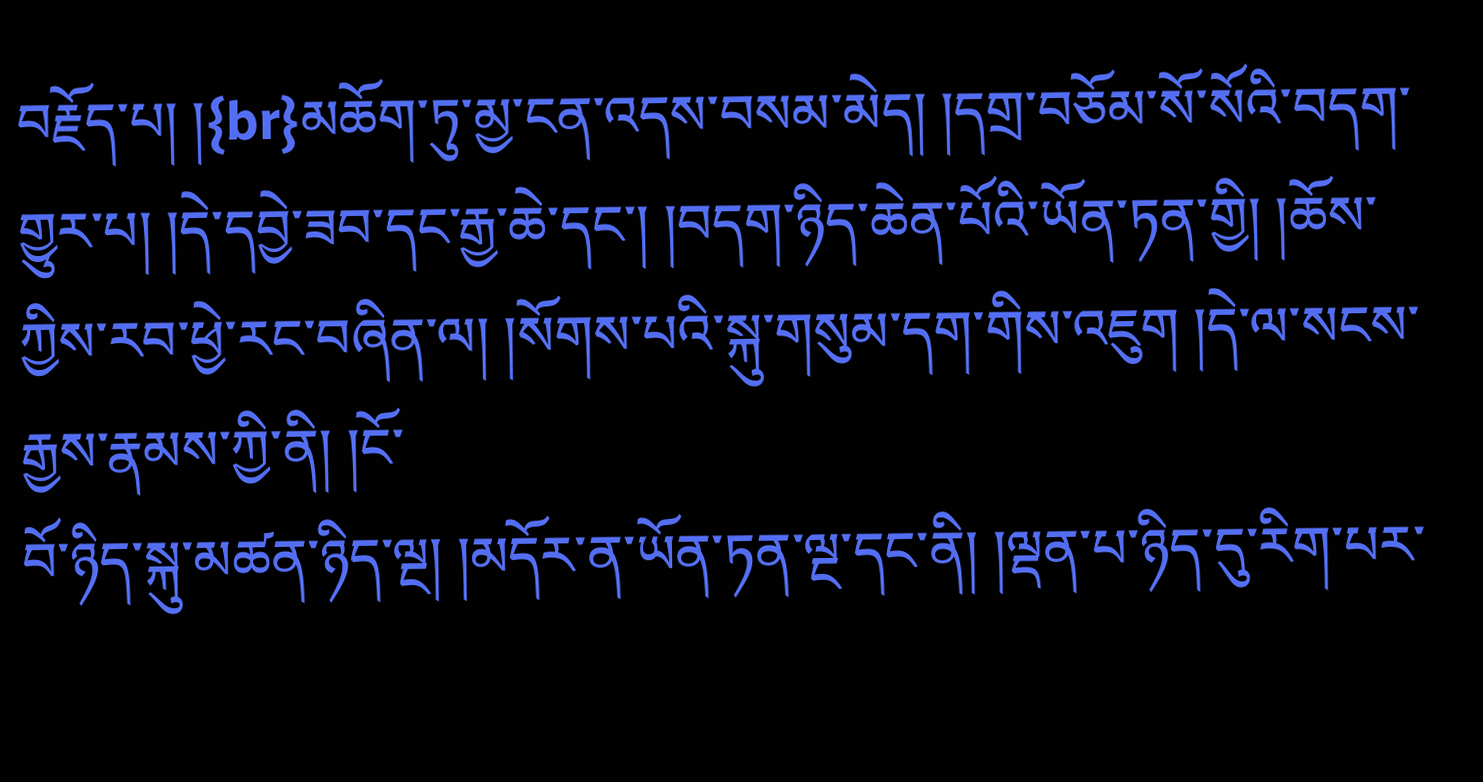བརྗོད་པ། །{br}མཆོག་ཏུ་མྱ་ངན་འདས་བསམ་མེད། །དགྲ་བཅོམ་སོ་སོའི་བདག་གྱུར་པ། །དེ་དབྱེ་ཟབ་དང་རྒྱ་ཆེ་དང་། །བདག་ཉིད་ཆེན་པོའི་ཡོན་ཏན་གྱི། །ཆོས་ཀྱིས་རབ་ཕྱེ་རང་བཞིན་ལ། །སོགས་པའི་སྐུ་གསུམ་དག་གིས་འཇུག །དེ་ལ་སངས་རྒྱས་རྣམས་ཀྱི་ནི། །ངོ་
བོ་ཉིད་སྐུ་མཚན་ཉིད་ལྔ། །མདོར་ན་ཡོན་ཏན་ལྔ་དང་ནི། །ལྡན་པ་ཉིད་དུ་རིག་པར་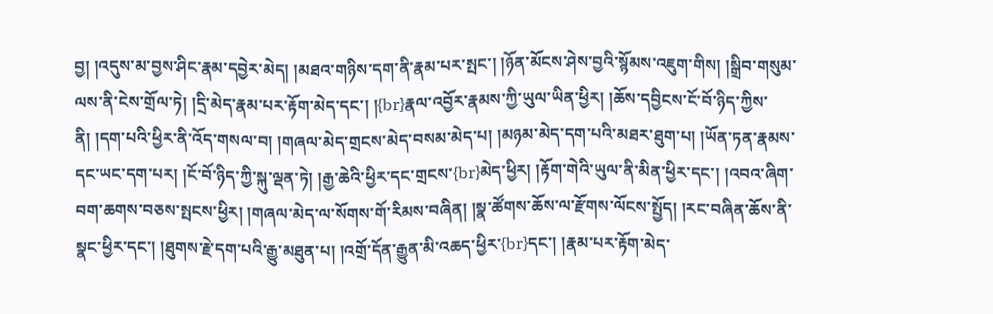བྱ། །འདུས་མ་བྱས་ཤིང་རྣམ་དབྱེར་མེད། །མཐའ་གཉིས་དག་ནི་རྣམ་པར་སྤང་། །ཉོན་མོངས་ཤེས་བྱའི་སྙོམས་འཇུག་གིས། །སྒྲིབ་གསུམ་ལས་ནི་ངེས་གྲོལ་ཏེ། །དྲི་མེད་རྣམ་པར་རྟོག་མེད་དང་། །{br}རྣལ་འབྱོར་རྣམས་ཀྱི་ཡུལ་ཡིན་ཕྱིར། །ཆོས་དབྱིངས་ངོ་བོ་ཉིད་ཀྱིས་ནི། །དག་པའི་ཕྱིར་ནི་འོད་གསལ་བ། །གཞལ་མེད་གྲངས་མེད་བསམ་མེད་པ། །མཉམ་མེད་དག་པའི་མཐར་ཐུག་པ། །ཡོན་ཏན་རྣམས་དང་ཡང་དག་པར། །ངོ་བོ་ཉིད་ཀྱི་སྐུ་ལྡན་ཏེ། །རྒྱ་ཆེའི་ཕྱིར་དང་གྲངས་{br}མེད་ཕྱིར། །རྟོག་གེའི་ཡུལ་ནི་མིན་ཕྱིར་དང་། །འབའ་ཞིག་བག་ཆགས་བཅས་སྤངས་ཕྱིར། །གཞལ་མེད་ལ་སོགས་གོ་རིམས་བཞིན། །སྣ་ཚོགས་ཆོས་ལ་རྫོགས་ལོངས་སྤྱོད། །རང་བཞིན་ཆོས་ནི་སྣང་ཕྱིར་དང་། །ཐུགས་རྗེ་དག་པའི་རྒྱུ་མཐུན་པ། །འགྲོ་དོན་རྒྱུན་མི་འཆད་ཕྱིར་{br}དང་། །རྣམ་པར་རྟོག་མེད་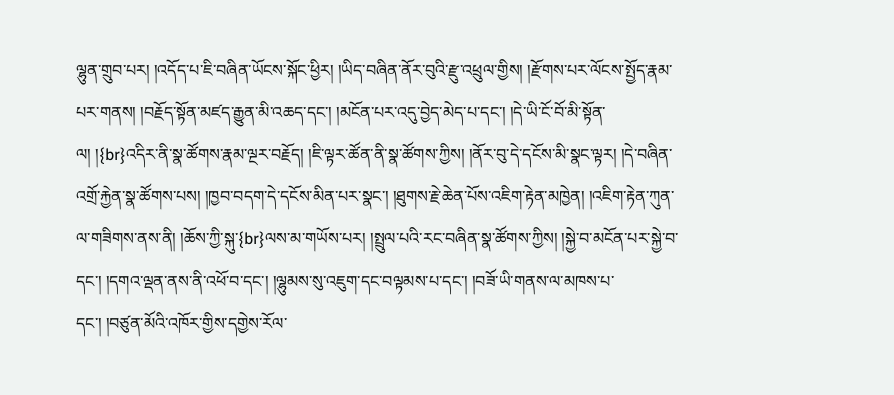ལྷུན་གྲུབ་པར། །འདོད་པ་ཇི་བཞིན་ཡོངས་སྐོང་ཕྱིར། །ཡིད་བཞིན་ནོར་བུའི་རྫུ་འཕྲུལ་གྱིས། །རྫོགས་པར་ལོངས་སྤྱོད་རྣམ་པར་གནས། །བརྗོད་སྟོན་མཛད་རྒྱུན་མི་འཆད་དང་། །མངོན་པར་འདུ་བྱེད་མེད་པ་དང་། །དེ་ཡི་ངོ་བོ་མི་སྟོན་ལ། །{br}འདིར་ནི་སྣ་ཚོགས་རྣམ་ལྔར་བརྗོད། །ཇི་ལྟར་ཚོན་ནི་སྣ་ཚོགས་ཀྱིས། །ནོར་བུ་དེ་དངོས་མི་སྣང་ལྟར། །དེ་བཞིན་འགྲོ་རྐྱེན་སྣ་ཚོགས་པས། །ཁྱབ་བདག་དེ་དངོས་མིན་པར་སྣང་། །ཐུགས་རྗེ་ཆེན་པོས་འཇིག་རྟེན་མཁྱེན། །འཇིག་རྟེན་ཀུན་ལ་གཟིགས་ནས་ནི། །ཆོས་ཀྱི་སྐུ་{br}ལས་མ་གཡོས་པར། །སྤྲུལ་པའི་རང་བཞིན་སྣ་ཚོགས་ཀྱིས། །སྐྱེ་བ་མངོན་པར་སྐྱེ་བ་དང་། །དགའ་ལྡན་ནས་ནི་འཕོ་བ་དང་། །ལྷུམས་སུ་འཇུག་དང་བལྟམས་པ་དང་། །བཟོ་ཡི་གནས་ལ་མཁས་པ་དང་། །བཙུན་མོའི་འཁོར་གྱིས་དགྱེས་རོལ་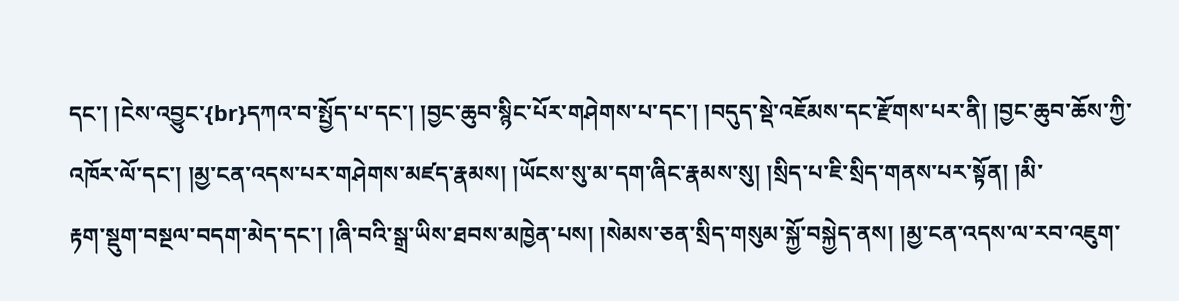དང་། །ངེས་འབྱུང་{br}དཀའ་བ་སྤྱོད་པ་དང་། །བྱང་ཆུབ་སྙིང་པོར་གཤེགས་པ་དང་། །བདུད་སྡེ་འཇོམས་དང་རྫོགས་པར་ནི། །བྱང་ཆུབ་ཆོས་ཀྱི་འཁོར་ལོ་དང་། །མྱ་ངན་འདས་པར་གཤེགས་མཛད་རྣམས། །ཡོངས་སུ་མ་དག་ཞིང་རྣམས་སུ། །སྲིད་པ་ཇི་སྲིད་གནས་པར་སྟོན། །མི་
རྟག་སྡུག་བསྔལ་བདག་མེད་དང་། །ཞི་བའི་སྒྲ་ཡིས་ཐབས་མཁྱེན་པས། །སེམས་ཅན་སྲིད་གསུམ་སྐྱོ་བསྐྱེད་ནས། །མྱ་ངན་འདས་ལ་རབ་འཇུག་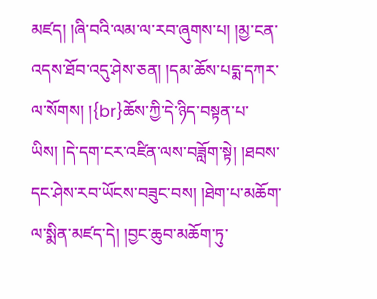མཛད། །ཞི་བའི་ལམ་ལ་རབ་ཞུགས་པ། །མྱ་ངན་འདས་ཐོབ་འདུ་ཤེས་ཅན། །དམ་ཆོས་པདྨ་དཀར་ལ་སོགས། །{br}ཆོས་ཀྱི་དེ་ཉིད་བསྟན་པ་ཡིས། །དེ་དག་ངར་འཛིན་ལས་བཟློག་སྟེ། །ཐབས་དང་ཤེས་རབ་ཡོངས་བཟུང་བས། །ཐེག་པ་མཆོག་ལ་སྨིན་མཛད་དེ། །བྱང་ཆུབ་མཆོག་ཏུ་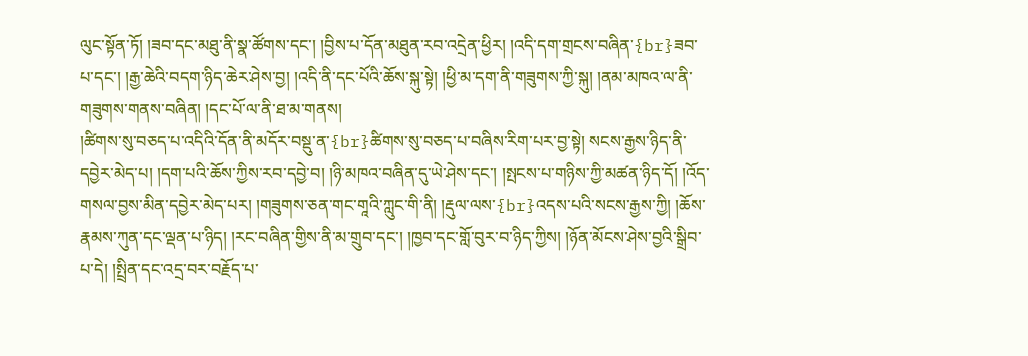ལུང་སྟོན་ཏོ། །ཟབ་དང་མཐུ་ནི་སྣ་ཚོགས་དང་། །བྱིས་པ་དོན་མཐུན་རབ་འདྲེན་ཕྱིར། །འདི་དག་གྲངས་བཞིན་{br}ཟབ་པ་དང་། །རྒྱ་ཆེའི་བདག་ཉིད་ཆེར་ཤེས་བྱ། །འདི་ནི་དང་པོའི་ཆོས་སྐུ་སྟེ། །ཕྱི་མ་དག་ནི་གཟུགས་ཀྱི་སྐུ། །ནམ་མཁའ་ལ་ནི་གཟུགས་གནས་བཞིན། །དང་པོ་ལ་ནི་ཐ་མ་གནས།
།ཚིགས་སུ་བཅད་པ་འདིའི་དོན་ནི་མདོར་བསྡུ་ན་{br}ཚིགས་སུ་བཅད་པ་བཞིས་རིག་པར་བྱ་སྟེ། སངས་རྒྱས་ཉིད་ནི་དབྱེར་མེད་པ། །དག་པའི་ཆོས་ཀྱིས་རབ་དབྱེ་བ། །ཉི་མཁའ་བཞིན་དུ་ཡེ་ཤེས་དང་། །སྤངས་པ་གཉིས་ཀྱི་མཚན་ཉིད་དོ། །འོད་གསལ་བྱས་མིན་དབྱེར་མེད་པར། །གཟུགས་ཅན་གང་གཱའི་ཀླུང་གི་ནི། །རྡུལ་ལས་{br}འདས་པའི་སངས་རྒྱས་ཀྱི། །ཆོས་རྣམས་ཀུན་དང་ལྡན་པ་ཉིད། །རང་བཞིན་གྱིས་ནི་མ་གྲུབ་དང་། །ཁྱབ་དང་གློ་བུར་བ་ཉིད་ཀྱིས། །ཉོན་མོངས་ཤེས་བྱའི་སྒྲིབ་པ་དེ། །སྤྲིན་དང་འདྲ་བར་བརྗོད་པ་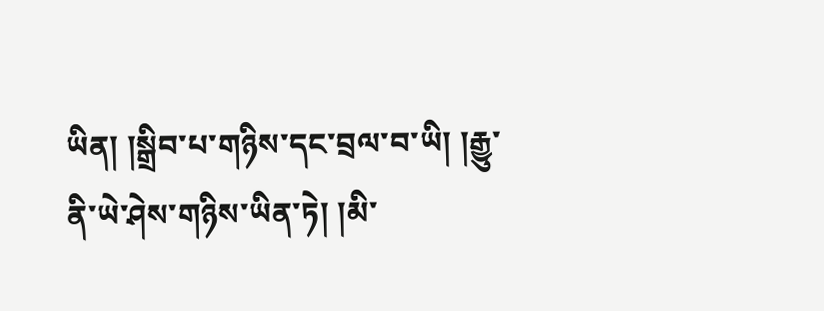ཡིན། །སྒྲིབ་པ་གཉིས་དང་བྲལ་བ་ཡི། །རྒྱུ་ནི་ཡེ་ཤེས་གཉིས་ཡིན་ཏེ། །མི་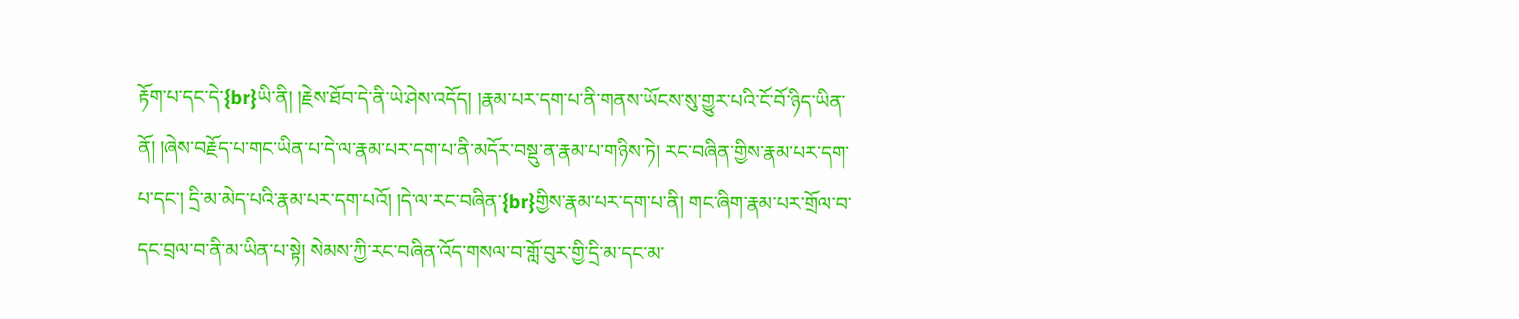རྟོག་པ་དང་དེ་{br}ཡི་ནི། །རྗེས་ཐོབ་དེ་ནི་ཡེ་ཤེས་འདོད། །རྣམ་པར་དག་པ་ནི་གནས་ཡོངས་སུ་གྱུར་པའི་ངོ་བོ་ཉིད་ཡིན་ནོ། །ཞེས་བརྗོད་པ་གང་ཡིན་པ་དེ་ལ་རྣམ་པར་དག་པ་ནི་མདོར་བསྡུ་ན་རྣམ་པ་གཉིས་ཏེ། རང་བཞིན་གྱིས་རྣམ་པར་དག་པ་དང་། དྲི་མ་མེད་པའི་རྣམ་པར་དག་པའོ། །དེ་ལ་རང་བཞིན་{br}གྱིས་རྣམ་པར་དག་པ་ནི། གང་ཞིག་རྣམ་པར་གྲོལ་བ་དང་བྲལ་བ་ནི་མ་ཡིན་པ་སྟེ། སེམས་ཀྱི་རང་བཞིན་འོད་གསལ་བ་གློ་བུར་གྱི་དྲི་མ་དང་མ་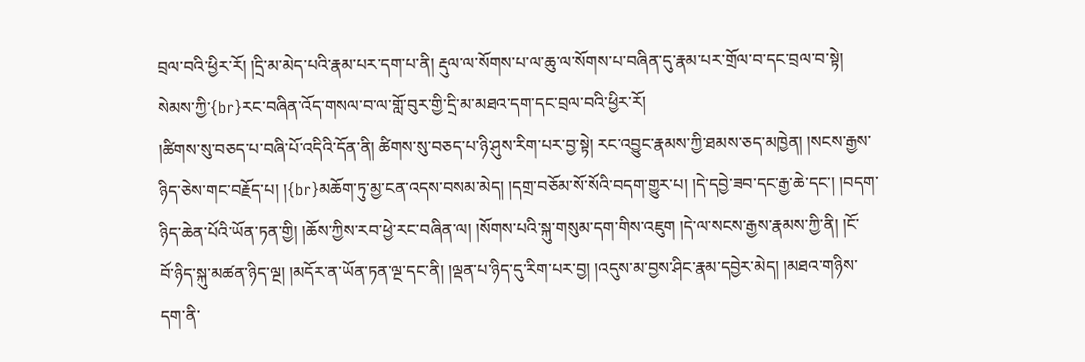བྲལ་བའི་ཕྱིར་རོ། །དྲི་མ་མེད་པའི་རྣམ་པར་དག་པ་ནི། རྡུལ་ལ་སོགས་པ་ལ་ཆུ་ལ་སོགས་པ་བཞིན་དུ་རྣམ་པར་གྲོལ་བ་དང་བྲལ་བ་སྟེ། སེམས་ཀྱི་{br}རང་བཞིན་འོད་གསལ་བ་ལ་གློ་བུར་གྱི་དྲི་མ་མཐའ་དག་དང་བྲལ་བའི་ཕྱིར་རོ།
།ཚིགས་སུ་བཅད་པ་བཞི་པོ་འདིའི་དོན་ནི། ཚིགས་སུ་བཅད་པ་ཉི་ཤུས་རིག་པར་བྱ་སྟེ། རང་འབྱུང་རྣམས་ཀྱི་ཐམས་ཅད་མཁྱེན། །སངས་རྒྱས་ཉིད་ཅེས་གང་བརྗོད་པ། །{br}མཆོག་ཏུ་མྱ་ངན་འདས་བསམ་མེད། །དགྲ་བཅོམ་སོ་སོའི་བདག་གྱུར་པ། །དེ་དབྱེ་ཟབ་དང་རྒྱ་ཆེ་དང་། །བདག་ཉིད་ཆེན་པོའི་ཡོན་ཏན་གྱི། །ཆོས་ཀྱིས་རབ་ཕྱེ་རང་བཞིན་ལ། །སོགས་པའི་སྐུ་གསུམ་དག་གིས་འཇུག །དེ་ལ་སངས་རྒྱས་རྣམས་ཀྱི་ནི། །ངོ་
བོ་ཉིད་སྐུ་མཚན་ཉིད་ལྔ། །མདོར་ན་ཡོན་ཏན་ལྔ་དང་ནི། །ལྡན་པ་ཉིད་དུ་རིག་པར་བྱ། །འདུས་མ་བྱས་ཤིང་རྣམ་དབྱེར་མེད། །མཐའ་གཉིས་དག་ནི་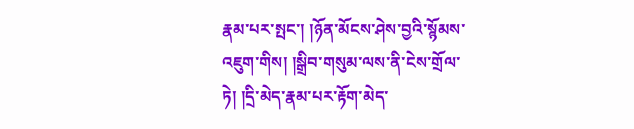རྣམ་པར་སྤང་། །ཉོན་མོངས་ཤེས་བྱའི་སྙོམས་འཇུག་གིས། །སྒྲིབ་གསུམ་ལས་ནི་ངེས་གྲོལ་ཏེ། །དྲི་མེད་རྣམ་པར་རྟོག་མེད་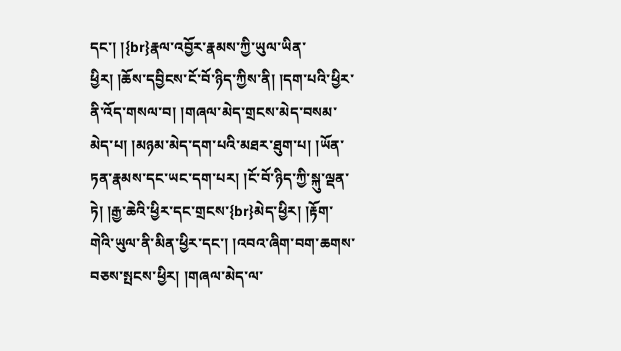དང་། །{br}རྣལ་འབྱོར་རྣམས་ཀྱི་ཡུལ་ཡིན་ཕྱིར། །ཆོས་དབྱིངས་ངོ་བོ་ཉིད་ཀྱིས་ནི། །དག་པའི་ཕྱིར་ནི་འོད་གསལ་བ། །གཞལ་མེད་གྲངས་མེད་བསམ་མེད་པ། །མཉམ་མེད་དག་པའི་མཐར་ཐུག་པ། །ཡོན་ཏན་རྣམས་དང་ཡང་དག་པར། །ངོ་བོ་ཉིད་ཀྱི་སྐུ་ལྡན་ཏེ། །རྒྱ་ཆེའི་ཕྱིར་དང་གྲངས་{br}མེད་ཕྱིར། །རྟོག་གེའི་ཡུལ་ནི་མིན་ཕྱིར་དང་། །འབའ་ཞིག་བག་ཆགས་བཅས་སྤངས་ཕྱིར། །གཞལ་མེད་ལ་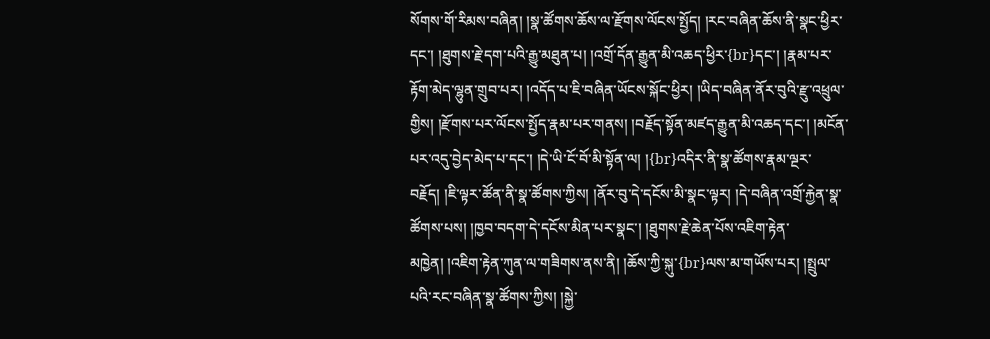སོགས་གོ་རིམས་བཞིན། །སྣ་ཚོགས་ཆོས་ལ་རྫོགས་ལོངས་སྤྱོད། །རང་བཞིན་ཆོས་ནི་སྣང་ཕྱིར་དང་། །ཐུགས་རྗེ་དག་པའི་རྒྱུ་མཐུན་པ། །འགྲོ་དོན་རྒྱུན་མི་འཆད་ཕྱིར་{br}དང་། །རྣམ་པར་རྟོག་མེད་ལྷུན་གྲུབ་པར། །འདོད་པ་ཇི་བཞིན་ཡོངས་སྐོང་ཕྱིར། །ཡིད་བཞིན་ནོར་བུའི་རྫུ་འཕྲུལ་གྱིས། །རྫོགས་པར་ལོངས་སྤྱོད་རྣམ་པར་གནས། །བརྗོད་སྟོན་མཛད་རྒྱུན་མི་འཆད་དང་། །མངོན་པར་འདུ་བྱེད་མེད་པ་དང་། །དེ་ཡི་ངོ་བོ་མི་སྟོན་ལ། །{br}འདིར་ནི་སྣ་ཚོགས་རྣམ་ལྔར་བརྗོད། །ཇི་ལྟར་ཚོན་ནི་སྣ་ཚོགས་ཀྱིས། །ནོར་བུ་དེ་དངོས་མི་སྣང་ལྟར། །དེ་བཞིན་འགྲོ་རྐྱེན་སྣ་ཚོགས་པས། །ཁྱབ་བདག་དེ་དངོས་མིན་པར་སྣང་། །ཐུགས་རྗེ་ཆེན་པོས་འཇིག་རྟེན་མཁྱེན། །འཇིག་རྟེན་ཀུན་ལ་གཟིགས་ནས་ནི། །ཆོས་ཀྱི་སྐུ་{br}ལས་མ་གཡོས་པར། །སྤྲུལ་པའི་རང་བཞིན་སྣ་ཚོགས་ཀྱིས། །སྐྱེ་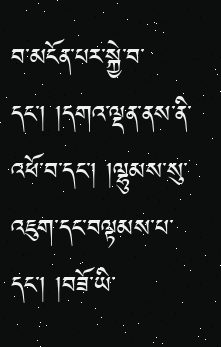བ་མངོན་པར་སྐྱེ་བ་དང་། །དགའ་ལྡན་ནས་ནི་འཕོ་བ་དང་། །ལྷུམས་སུ་འཇུག་དང་བལྟམས་པ་དང་། །བཟོ་ཡི་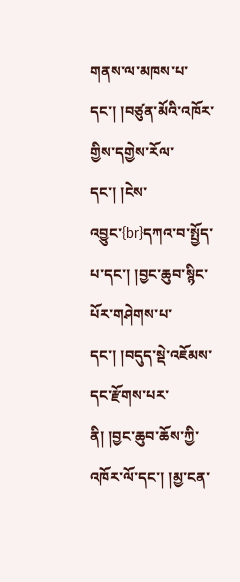གནས་ལ་མཁས་པ་དང་། །བཙུན་མོའི་འཁོར་གྱིས་དགྱེས་རོལ་དང་། །ངེས་འབྱུང་{br}དཀའ་བ་སྤྱོད་པ་དང་། །བྱང་ཆུབ་སྙིང་པོར་གཤེགས་པ་དང་། །བདུད་སྡེ་འཇོམས་དང་རྫོགས་པར་ནི། །བྱང་ཆུབ་ཆོས་ཀྱི་འཁོར་ལོ་དང་། །མྱ་ངན་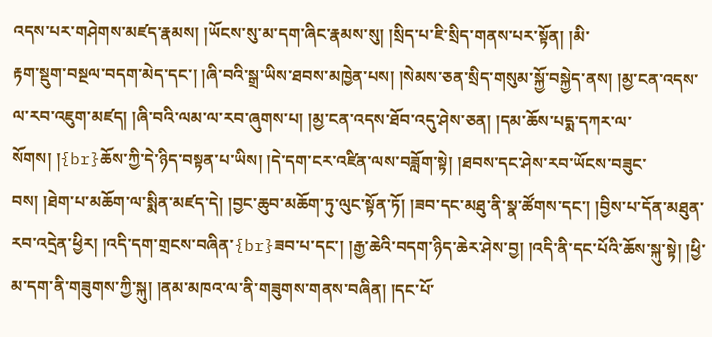འདས་པར་གཤེགས་མཛད་རྣམས། །ཡོངས་སུ་མ་དག་ཞིང་རྣམས་སུ། །སྲིད་པ་ཇི་སྲིད་གནས་པར་སྟོན། །མི་
རྟག་སྡུག་བསྔལ་བདག་མེད་དང་། །ཞི་བའི་སྒྲ་ཡིས་ཐབས་མཁྱེན་པས། །སེམས་ཅན་སྲིད་གསུམ་སྐྱོ་བསྐྱེད་ནས། །མྱ་ངན་འདས་ལ་རབ་འཇུག་མཛད། །ཞི་བའི་ལམ་ལ་རབ་ཞུགས་པ། །མྱ་ངན་འདས་ཐོབ་འདུ་ཤེས་ཅན། །དམ་ཆོས་པདྨ་དཀར་ལ་སོགས། །{br}ཆོས་ཀྱི་དེ་ཉིད་བསྟན་པ་ཡིས། །དེ་དག་ངར་འཛིན་ལས་བཟློག་སྟེ། །ཐབས་དང་ཤེས་རབ་ཡོངས་བཟུང་བས། །ཐེག་པ་མཆོག་ལ་སྨིན་མཛད་དེ། །བྱང་ཆུབ་མཆོག་ཏུ་ལུང་སྟོན་ཏོ། །ཟབ་དང་མཐུ་ནི་སྣ་ཚོགས་དང་། །བྱིས་པ་དོན་མཐུན་རབ་འདྲེན་ཕྱིར། །འདི་དག་གྲངས་བཞིན་{br}ཟབ་པ་དང་། །རྒྱ་ཆེའི་བདག་ཉིད་ཆེར་ཤེས་བྱ། །འདི་ནི་དང་པོའི་ཆོས་སྐུ་སྟེ། །ཕྱི་མ་དག་ནི་གཟུགས་ཀྱི་སྐུ། །ནམ་མཁའ་ལ་ནི་གཟུགས་གནས་བཞིན། །དང་པོ་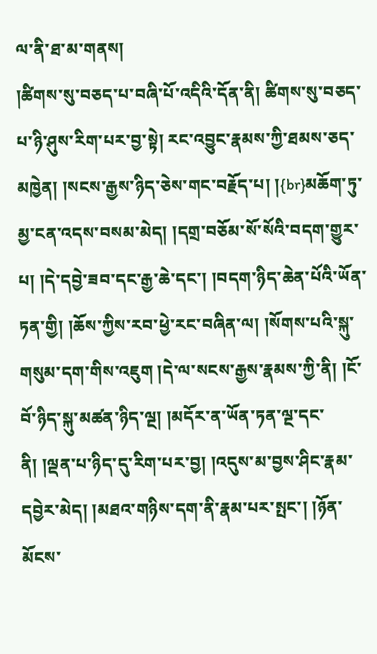ལ་ནི་ཐ་མ་གནས།
།ཚིགས་སུ་བཅད་པ་བཞི་པོ་འདིའི་དོན་ནི། ཚིགས་སུ་བཅད་པ་ཉི་ཤུས་རིག་པར་བྱ་སྟེ། རང་འབྱུང་རྣམས་ཀྱི་ཐམས་ཅད་མཁྱེན། །སངས་རྒྱས་ཉིད་ཅེས་གང་བརྗོད་པ། །{br}མཆོག་ཏུ་མྱ་ངན་འདས་བསམ་མེད། །དགྲ་བཅོམ་སོ་སོའི་བདག་གྱུར་པ། །དེ་དབྱེ་ཟབ་དང་རྒྱ་ཆེ་དང་། །བདག་ཉིད་ཆེན་པོའི་ཡོན་ཏན་གྱི། །ཆོས་ཀྱིས་རབ་ཕྱེ་རང་བཞིན་ལ། །སོགས་པའི་སྐུ་གསུམ་དག་གིས་འཇུག །དེ་ལ་སངས་རྒྱས་རྣམས་ཀྱི་ནི། །ངོ་
བོ་ཉིད་སྐུ་མཚན་ཉིད་ལྔ། །མདོར་ན་ཡོན་ཏན་ལྔ་དང་ནི། །ལྡན་པ་ཉིད་དུ་རིག་པར་བྱ། །འདུས་མ་བྱས་ཤིང་རྣམ་དབྱེར་མེད། །མཐའ་གཉིས་དག་ནི་རྣམ་པར་སྤང་། །ཉོན་མོངས་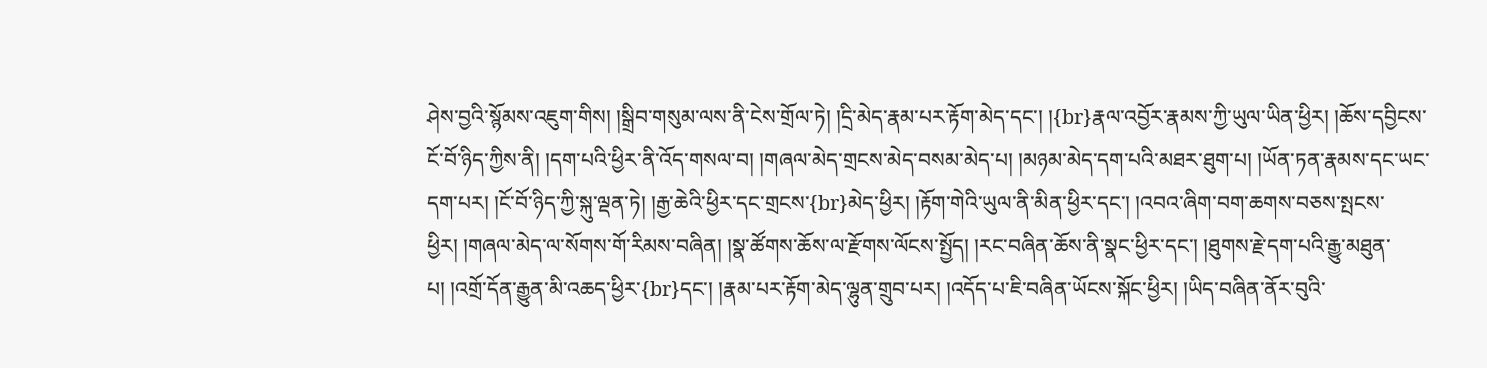ཤེས་བྱའི་སྙོམས་འཇུག་གིས། །སྒྲིབ་གསུམ་ལས་ནི་ངེས་གྲོལ་ཏེ། །དྲི་མེད་རྣམ་པར་རྟོག་མེད་དང་། །{br}རྣལ་འབྱོར་རྣམས་ཀྱི་ཡུལ་ཡིན་ཕྱིར། །ཆོས་དབྱིངས་ངོ་བོ་ཉིད་ཀྱིས་ནི། །དག་པའི་ཕྱིར་ནི་འོད་གསལ་བ། །གཞལ་མེད་གྲངས་མེད་བསམ་མེད་པ། །མཉམ་མེད་དག་པའི་མཐར་ཐུག་པ། །ཡོན་ཏན་རྣམས་དང་ཡང་དག་པར། །ངོ་བོ་ཉིད་ཀྱི་སྐུ་ལྡན་ཏེ། །རྒྱ་ཆེའི་ཕྱིར་དང་གྲངས་{br}མེད་ཕྱིར། །རྟོག་གེའི་ཡུལ་ནི་མིན་ཕྱིར་དང་། །འབའ་ཞིག་བག་ཆགས་བཅས་སྤངས་ཕྱིར། །གཞལ་མེད་ལ་སོགས་གོ་རིམས་བཞིན། །སྣ་ཚོགས་ཆོས་ལ་རྫོགས་ལོངས་སྤྱོད། །རང་བཞིན་ཆོས་ནི་སྣང་ཕྱིར་དང་། །ཐུགས་རྗེ་དག་པའི་རྒྱུ་མཐུན་པ། །འགྲོ་དོན་རྒྱུན་མི་འཆད་ཕྱིར་{br}དང་། །རྣམ་པར་རྟོག་མེད་ལྷུན་གྲུབ་པར། །འདོད་པ་ཇི་བཞིན་ཡོངས་སྐོང་ཕྱིར། །ཡིད་བཞིན་ནོར་བུའི་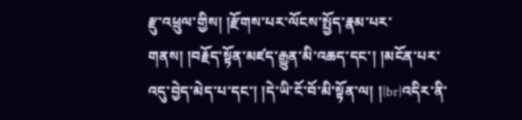རྫུ་འཕྲུལ་གྱིས། །རྫོགས་པར་ལོངས་སྤྱོད་རྣམ་པར་གནས། །བརྗོད་སྟོན་མཛད་རྒྱུན་མི་འཆད་དང་། །མངོན་པར་འདུ་བྱེད་མེད་པ་དང་། །དེ་ཡི་ངོ་བོ་མི་སྟོན་ལ། །{br}འདིར་ནི་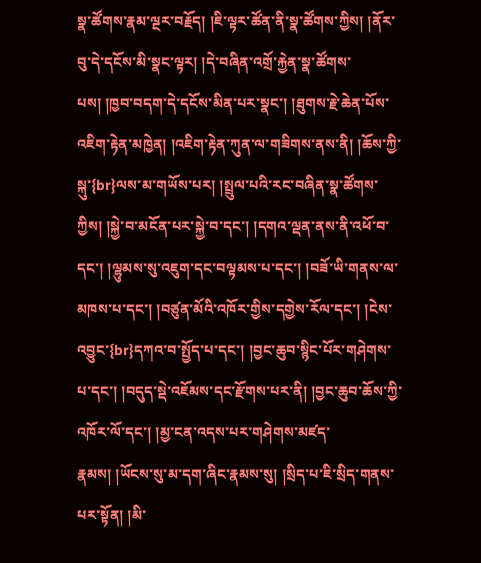སྣ་ཚོགས་རྣམ་ལྔར་བརྗོད། །ཇི་ལྟར་ཚོན་ནི་སྣ་ཚོགས་ཀྱིས། །ནོར་བུ་དེ་དངོས་མི་སྣང་ལྟར། །དེ་བཞིན་འགྲོ་རྐྱེན་སྣ་ཚོགས་པས། །ཁྱབ་བདག་དེ་དངོས་མིན་པར་སྣང་། །ཐུགས་རྗེ་ཆེན་པོས་འཇིག་རྟེན་མཁྱེན། །འཇིག་རྟེན་ཀུན་ལ་གཟིགས་ནས་ནི། །ཆོས་ཀྱི་སྐུ་{br}ལས་མ་གཡོས་པར། །སྤྲུལ་པའི་རང་བཞིན་སྣ་ཚོགས་ཀྱིས། །སྐྱེ་བ་མངོན་པར་སྐྱེ་བ་དང་། །དགའ་ལྡན་ནས་ནི་འཕོ་བ་དང་། །ལྷུམས་སུ་འཇུག་དང་བལྟམས་པ་དང་། །བཟོ་ཡི་གནས་ལ་མཁས་པ་དང་། །བཙུན་མོའི་འཁོར་གྱིས་དགྱེས་རོལ་དང་། །ངེས་འབྱུང་{br}དཀའ་བ་སྤྱོད་པ་དང་། །བྱང་ཆུབ་སྙིང་པོར་གཤེགས་པ་དང་། །བདུད་སྡེ་འཇོམས་དང་རྫོགས་པར་ནི། །བྱང་ཆུབ་ཆོས་ཀྱི་འཁོར་ལོ་དང་། །མྱ་ངན་འདས་པར་གཤེགས་མཛད་རྣམས། །ཡོངས་སུ་མ་དག་ཞིང་རྣམས་སུ། །སྲིད་པ་ཇི་སྲིད་གནས་པར་སྟོན། །མི་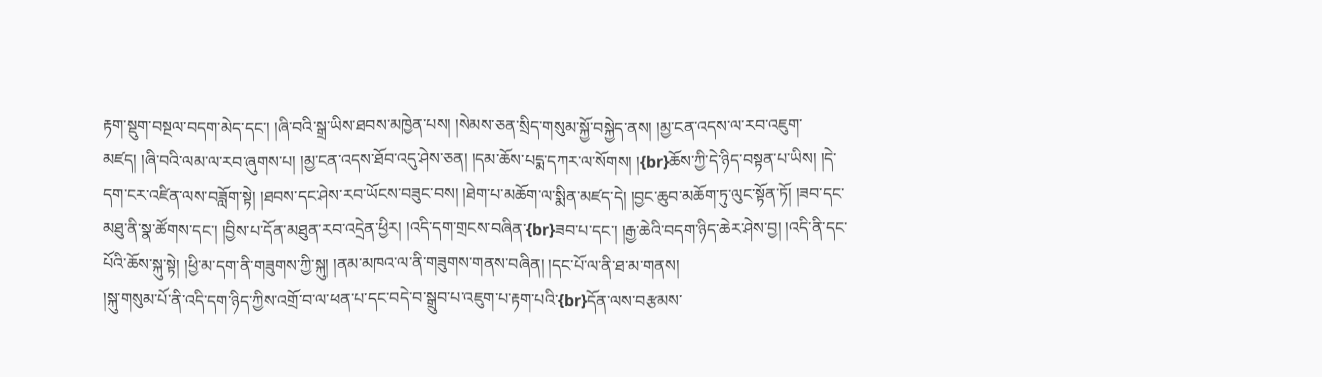རྟག་སྡུག་བསྔལ་བདག་མེད་དང་། །ཞི་བའི་སྒྲ་ཡིས་ཐབས་མཁྱེན་པས། །སེམས་ཅན་སྲིད་གསུམ་སྐྱོ་བསྐྱེད་ནས། །མྱ་ངན་འདས་ལ་རབ་འཇུག་མཛད། །ཞི་བའི་ལམ་ལ་རབ་ཞུགས་པ། །མྱ་ངན་འདས་ཐོབ་འདུ་ཤེས་ཅན། །དམ་ཆོས་པདྨ་དཀར་ལ་སོགས། །{br}ཆོས་ཀྱི་དེ་ཉིད་བསྟན་པ་ཡིས། །དེ་དག་ངར་འཛིན་ལས་བཟློག་སྟེ། །ཐབས་དང་ཤེས་རབ་ཡོངས་བཟུང་བས། །ཐེག་པ་མཆོག་ལ་སྨིན་མཛད་དེ། །བྱང་ཆུབ་མཆོག་ཏུ་ལུང་སྟོན་ཏོ། །ཟབ་དང་མཐུ་ནི་སྣ་ཚོགས་དང་། །བྱིས་པ་དོན་མཐུན་རབ་འདྲེན་ཕྱིར། །འདི་དག་གྲངས་བཞིན་{br}ཟབ་པ་དང་། །རྒྱ་ཆེའི་བདག་ཉིད་ཆེར་ཤེས་བྱ། །འདི་ནི་དང་པོའི་ཆོས་སྐུ་སྟེ། །ཕྱི་མ་དག་ནི་གཟུགས་ཀྱི་སྐུ། །ནམ་མཁའ་ལ་ནི་གཟུགས་གནས་བཞིན། །དང་པོ་ལ་ནི་ཐ་མ་གནས།
།སྐུ་གསུམ་པོ་ནི་འདི་དག་ཉིད་ཀྱིས་འགྲོ་བ་ལ་ཕན་པ་དང་བདེ་བ་སྒྲུབ་པ་འཇུག་པ་རྟག་པའི་{br}དོན་ལས་བརྩམས་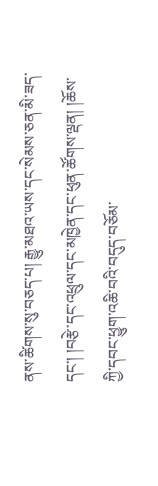ནས་ཚིགས་སུ་བཅད་པ། རྒྱུ་མཐའ་ཡས་དང་སེམས་ཅན་མི་ཟད་དང་། །བརྩེ་དང་འཕྲུལ་དང་མཁྱེན་དང་ཕུན་ཚོགས་ལྡན། །ཆོས་ཀྱི་དབང་ཕྱུག་འཆི་བའི་བདུད་བཅོམ་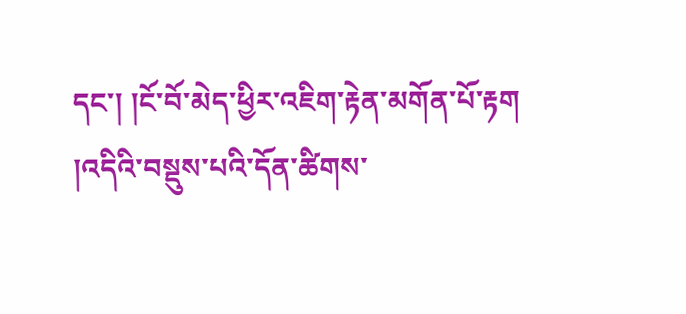དང་། །ངོ་བོ་མེད་ཕྱིར་འཇིག་རྟེན་མགོན་པོ་རྟག
།འདིའི་བསྡུས་པའི་དོན་ཚིགས་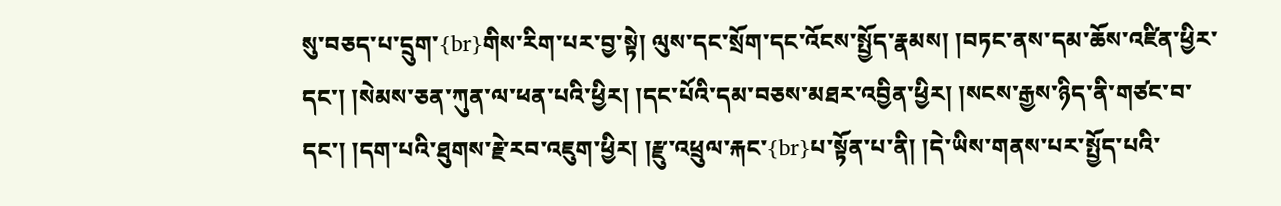སུ་བཅད་པ་དྲུག་{br}གིས་རིག་པར་བྱ་སྟེ། ལུས་དང་སྲོག་དང་འོངས་སྤྱོད་རྣམས། །བཏང་ནས་དམ་ཆོས་འཛིན་ཕྱིར་དང་། །སེམས་ཅན་ཀུན་ལ་ཕན་པའི་ཕྱིར། །དང་པོའི་དམ་བཅས་མཐར་འབྱིན་ཕྱིར། །སངས་རྒྱས་ཉིད་ནི་གཙང་བ་དང་། །དག་པའི་ཐུགས་རྗེ་རབ་འཇུག་ཕྱིར། །རྫུ་འཕྲུལ་རྐང་{br}པ་སྟོན་པ་ནི། །དེ་ཡིས་གནས་པར་སྤྱོད་པའི་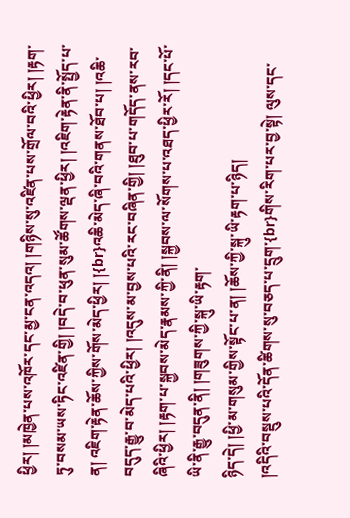ཕྱིར། །མཁྱེན་པས་འཁོར་དང་མྱ་ངན་འདའ། །གཉིས་སུ་འཛིན་པས་གྲོལ་བའི་ཕྱིར། །རྟག་ཏུ་བསམ་ཡས་ཏིང་འཛིན་གྱི། །བདེ་བ་ཕུན་སུམ་ཚོགས་ལྡན་ཕྱིར། །འཇིག་རྟེན་ནི་སྤྱོད་པ་ན། འཇིག་རྟེན་ཆོས་ཀྱིས་གོས་མེད་ཕྱིར། །{br}འཆི་མེད་ཞི་བའི་གནས་ཐོབ་པ། །འཆི་བདུད་རྒྱུ་བ་མེད་པའི་ཕྱིར། །འདུས་མ་བྱས་པའི་རང་བཞིན་གྱི། །ཐུབ་པ་གདོད་ནས་རབ་ཞིའི་ཕྱིར། །རྟག་པ་སྐྱབས་མེད་རྣམས་ཀྱི་ནི། །སྐྱབས་ལ་སོགས་པ་འཐད་ཕྱིར་རོ། །དང་པོ་ཡི་ནི་རྒྱུ་བདུན་ནི། །གཟུགས་ཀྱི་སྐུ་ཡི་རྟག་
ཉིད་དེ། །ཕྱི་མ་གསུམ་གྱིས་སྟོང་པ་ན། །ཆོས་ཀྱི་སྐུ་ཡི་རྟག་པ་ཉིད།
།འདིའི་བསྡུས་པའི་དོན་ཚིགས་སུ་བཅད་པ་དྲུག་{br}གིས་རིག་པར་བྱ་སྟེ། ལུས་དང་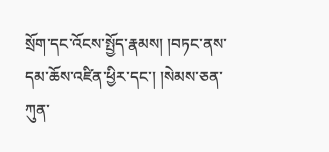སྲོག་དང་འོངས་སྤྱོད་རྣམས། །བཏང་ནས་དམ་ཆོས་འཛིན་ཕྱིར་དང་། །སེམས་ཅན་ཀུན་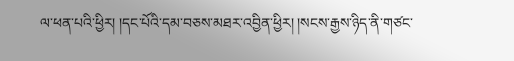ལ་ཕན་པའི་ཕྱིར། །དང་པོའི་དམ་བཅས་མཐར་འབྱིན་ཕྱིར། །སངས་རྒྱས་ཉིད་ནི་གཙང་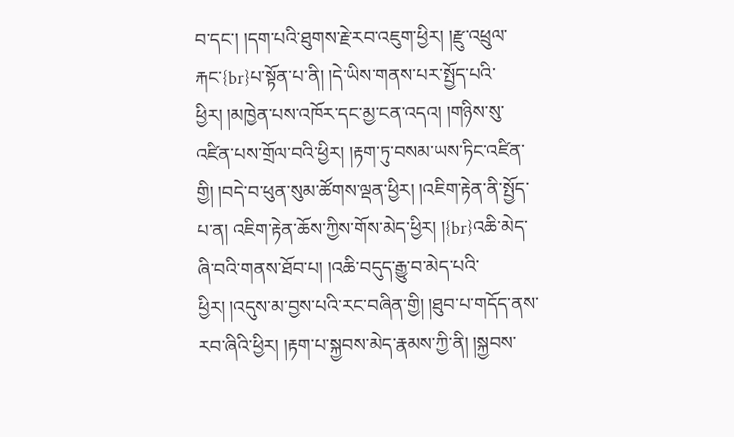བ་དང་། །དག་པའི་ཐུགས་རྗེ་རབ་འཇུག་ཕྱིར། །རྫུ་འཕྲུལ་རྐང་{br}པ་སྟོན་པ་ནི། །དེ་ཡིས་གནས་པར་སྤྱོད་པའི་ཕྱིར། །མཁྱེན་པས་འཁོར་དང་མྱ་ངན་འདའ། །གཉིས་སུ་འཛིན་པས་གྲོལ་བའི་ཕྱིར། །རྟག་ཏུ་བསམ་ཡས་ཏིང་འཛིན་གྱི། །བདེ་བ་ཕུན་སུམ་ཚོགས་ལྡན་ཕྱིར། །འཇིག་རྟེན་ནི་སྤྱོད་པ་ན། འཇིག་རྟེན་ཆོས་ཀྱིས་གོས་མེད་ཕྱིར། །{br}འཆི་མེད་ཞི་བའི་གནས་ཐོབ་པ། །འཆི་བདུད་རྒྱུ་བ་མེད་པའི་ཕྱིར། །འདུས་མ་བྱས་པའི་རང་བཞིན་གྱི། །ཐུབ་པ་གདོད་ནས་རབ་ཞིའི་ཕྱིར། །རྟག་པ་སྐྱབས་མེད་རྣམས་ཀྱི་ནི། །སྐྱབས་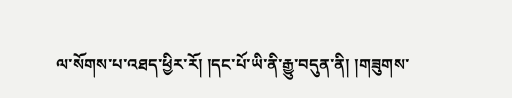ལ་སོགས་པ་འཐད་ཕྱིར་རོ། །དང་པོ་ཡི་ནི་རྒྱུ་བདུན་ནི། །གཟུགས་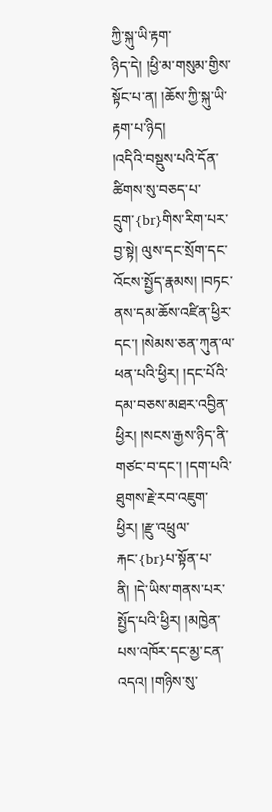ཀྱི་སྐུ་ཡི་རྟག་
ཉིད་དེ། །ཕྱི་མ་གསུམ་གྱིས་སྟོང་པ་ན། །ཆོས་ཀྱི་སྐུ་ཡི་རྟག་པ་ཉིད།
།འདིའི་བསྡུས་པའི་དོན་ཚིགས་སུ་བཅད་པ་དྲུག་{br}གིས་རིག་པར་བྱ་སྟེ། ལུས་དང་སྲོག་དང་འོངས་སྤྱོད་རྣམས། །བཏང་ནས་དམ་ཆོས་འཛིན་ཕྱིར་དང་། །སེམས་ཅན་ཀུན་ལ་ཕན་པའི་ཕྱིར། །དང་པོའི་དམ་བཅས་མཐར་འབྱིན་ཕྱིར། །སངས་རྒྱས་ཉིད་ནི་གཙང་བ་དང་། །དག་པའི་ཐུགས་རྗེ་རབ་འཇུག་ཕྱིར། །རྫུ་འཕྲུལ་རྐང་{br}པ་སྟོན་པ་ནི། །དེ་ཡིས་གནས་པར་སྤྱོད་པའི་ཕྱིར། །མཁྱེན་པས་འཁོར་དང་མྱ་ངན་འདའ། །གཉིས་སུ་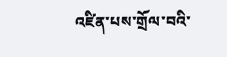འཛིན་པས་གྲོལ་བའི་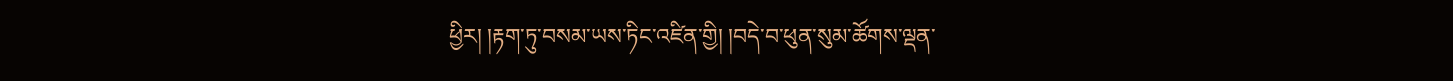ཕྱིར། །རྟག་ཏུ་བསམ་ཡས་ཏིང་འཛིན་གྱི། །བདེ་བ་ཕུན་སུམ་ཚོགས་ལྡན་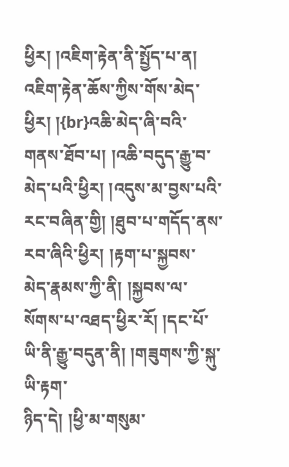ཕྱིར། །འཇིག་རྟེན་ནི་སྤྱོད་པ་ན། འཇིག་རྟེན་ཆོས་ཀྱིས་གོས་མེད་ཕྱིར། །{br}འཆི་མེད་ཞི་བའི་གནས་ཐོབ་པ། །འཆི་བདུད་རྒྱུ་བ་མེད་པའི་ཕྱིར། །འདུས་མ་བྱས་པའི་རང་བཞིན་གྱི། །ཐུབ་པ་གདོད་ནས་རབ་ཞིའི་ཕྱིར། །རྟག་པ་སྐྱབས་མེད་རྣམས་ཀྱི་ནི། །སྐྱབས་ལ་སོགས་པ་འཐད་ཕྱིར་རོ། །དང་པོ་ཡི་ནི་རྒྱུ་བདུན་ནི། །གཟུགས་ཀྱི་སྐུ་ཡི་རྟག་
ཉིད་དེ། །ཕྱི་མ་གསུམ་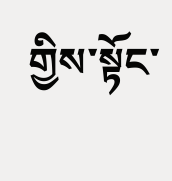གྱིས་སྟོང་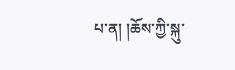པ་ན། །ཆོས་ཀྱི་སྐུ་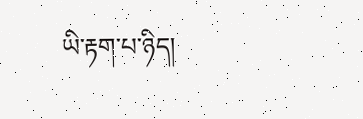ཡི་རྟག་པ་ཉིད།